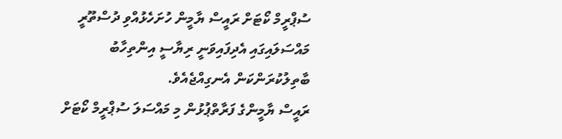ސުޕްރީމް ކޯޓަށް ރައީސް ޔާމީން ހުށަހެޅުއްވި ދުސްތޫރީ މައްސަލައިގައި އެދިފައިވަނީ ރިޔާސީ އިންތިހާބު ބާތިލުކުރަންކަން އެނގިއްޖެއެވެ.
ރައީސް ޔާމީންގެ ފަރާތްޕުޅުން މި މައްސަލަ ސުޕްރީމް ކޯޓަށް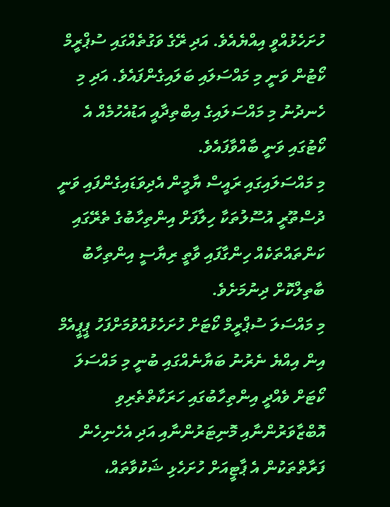ހުށަހެޅުއްވީ އިއްޔެއެވެ. އަދި ރޭގެ ވަގުތެއްގައި ސުޕްރީމް ކޯޓުން ވަނީ މި މައްސަލައި ބަލައިގެންފައެވެ. އަދި މި ހެނދުނު މި މައްސަލައިގެ އިބްތިދާއީ އަޑުއެހުމެއް އެ ކޯޓުގައި ވަނީ ބާއްވާފައެވެ.
މި މައްސަލައިގައި ރައީސް ޔާމީން އެދިވަޑައިގެންފައި ވަނީ ދުސްތޫރީ އުސޫލުތަކާ ހިލާފަށް އިންތިހާބުގެ ތެރޭގައި ކަންތައްތަކެއް ހިންގާފައި ވާތީ ރިޔާސީ އިންތިހާބު ބާތިލްކޮށް ދިނުމަށެވެ.
މި މައްސަލަ ސުޕްރީމް ކޯޓަށް ހުށަހެޅުއްވުމަށްފަހު ޕީޕީއެމް އިން އިއްޔެ ނެރުނު ބަޔާނެއްގައި ބުނީ މި މައްސަލަ ކޯޓަށް ވެއްދީ އިންތިހާބުގައި ހަރަކާތްތެރިވި އޮބްޒާވަރުންނާއި މޮނިޓަރުންނާއި އަދި އެހެނިހެން ފަރާތްތަކުން އެ ޕާޓީއަށް ހުށަހެޅި ޝަކުވާތައް،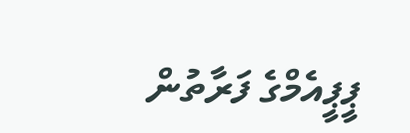ޕީޕީއެމްގެ ފަރާތުން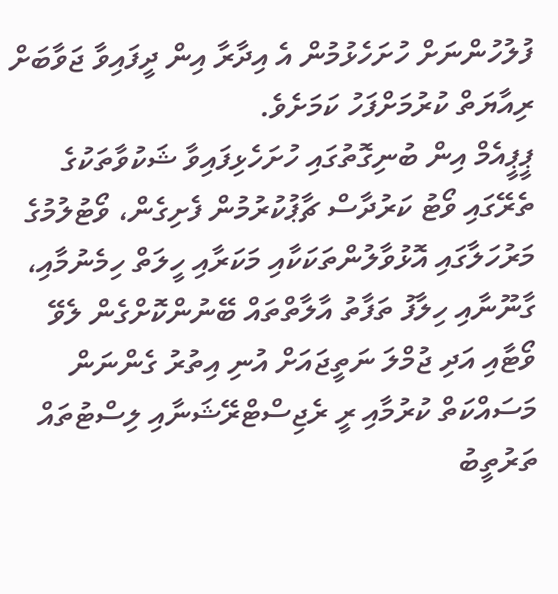ފުލުހުންނަށް ހުށަހެޅުމުން އެ އިދާރާ އިން ދީފައިވާ ޖަވާބަށް ރިއާޔަތް ކުރުމަށްފަހު ކަމަށެވެ.
ޕީޕީއެމް އިން ބުނިގޮތުގައި ހުށަހެޅިފައިވާ ޝަކުވާތަކުގެ ތެރޭގައި ވޯޓު ކަރުދާސް ޗާޕުކުރުމުން ފެށިގެން، ވޯޓުލުމުގެ މަރުހަލާގައި އޮޅުވާލުންތަކަކާއި މަކަރާއި ހީލަތް ހިމެނުމާއި، ގާނޫނާއި ހިލާފު ތަފާތު އާލާތްތައް ބޭނުންކޮށްގެން ލެވޭ ވޯޓާއި އަދި ޖުމްލަ ނަތީޖައަށް އުނި އިތުރު ގެންނަން މަސައްކަތް ކުރުމާއި ރީ ރެޖިސްޓްރޭޝަނާއި ލިސްޓުތައް ތަރުތީބު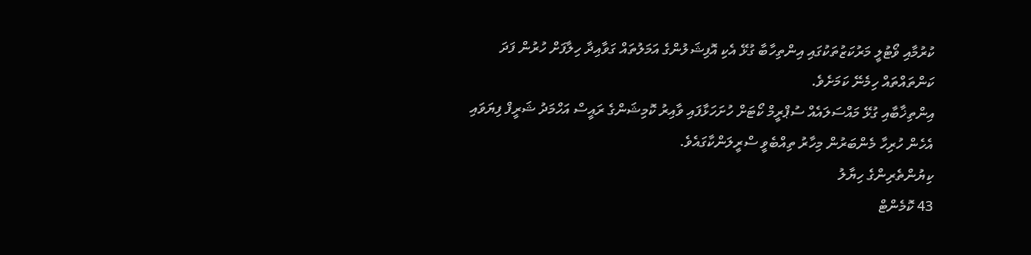ކުރުމާއި ވޯޓުލީ މަރުކަޒުތަކުގައި އިންތިހާބާ ގުޅޭ އެކި އޮފިޝަލުންގެ އަމަލުތައް ގަވާއިދާ ހިލާފަށް ހުރުން ފަދަ ކަންތައްތައް ހިމެނޭ ކަމަށެވެ.
އިންތިޚާބާއި ގުޅޭ މައްސަލައެއް ސުޕްރީމް ކޯޓަށް ހުށަހަޅާފައި ވާއިރު ކޮމިޝަންގެ ރައީސް އަހްމަދު ޝަރީފް ފިޔަވައި އެހެން ހުރިހާ މެންބަރުން މިހާރު ތިއްބެވީ ސްރީލަންކާގައެވެ.
ކިޔުންތެރިންގެ ހިޔާލު
43 ކޮމެންޓް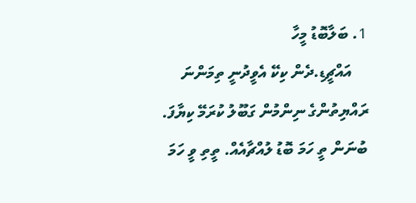1. ބަލާބޮޑު މީހާ
    އައްޗީޑި.ދެން ކިކޭ އެވީދުނީ ތިމަންނަ ރައްޔިތުންގެ ނިންމުން ގަބޫލު ކުރަމޭ ކިޔާފަ. ބުނަން ތީ ހަމަ ބޮޑު ލުއްޗާއެއް. ތީތި ވީ ހަމަ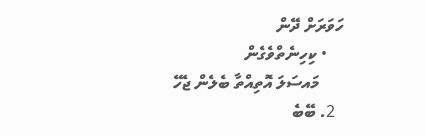ހަވަރަށް ދޭން
    • ކިހިނެތްވެގެން
      މައސަލަ އޮތިއްތާ ބެލެން ޖެހޭ
  2. ބޭބެ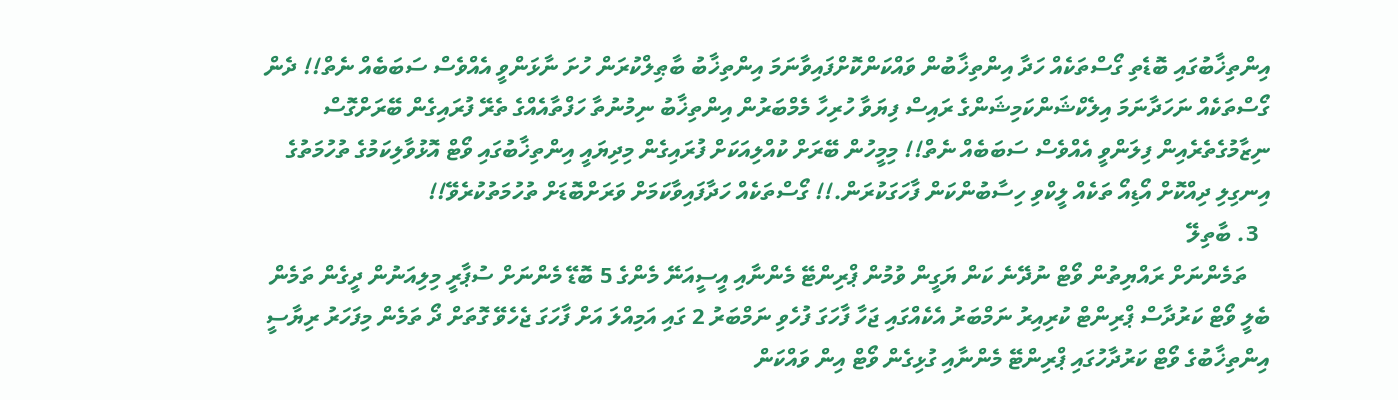އިންތިޚާބުގައި ބޮޑެތި ގޯސްތަކެއް ހަދާ އިންތިޚާބުން ވައްކަންކޮށްފައިވާނަމަ އިންތިޚާބު ބާޠިލްކުރަން ހުށަ ނާޅަންވީ އެއްވެސް ސަބަބެއް ނެތް!! ދެން ގޯސްތަކެއް ނަހަދާނަމަ އިލެކްޝަންކަމިޝަންގެ ރައިސް ފިޔަވާ ހުރިހާ މެމްބަރުން އިންތިޚާބު ނިމުނުތާ ހަފްތާއެއްގެ ތެރޭ ފުރައިގެން ބޭރަށްގޮސް ނިޒާމުގެތެރެއިން ފިލަންވީ އެއްވެސް ސަބަބެއް ނެތް!! މިމީހުން ބޭރަށް ކުއްލިއަކަށް ފުރައިގެން މިދިޔައީ އިންތިޚާބުގައި ވޯޓް އޮޅުވާލިކަމުގެ ތުހުމަތުގެ އިނގިލި ދިއްކޮށް އޯޑިއޯ ތަކެއް ލީކްވި ހިސާބުންކަން ފާހަގަކުރަން.!! ގޯސްތަކެއް ހަދާފައިވާކަމަށް ވަރަށްބޮޑަށް ތުހުމަތުކުރެވޭ!!
  3. ބާތިލޭ
    ތަމެންނަށް ރައްޔިތުން ވޯޓް ނުދޭނެ ކަން ޔަގީން ވުމުން ޕްރިންޓޭ މެންނާއި އީސީއަނޭ މެންގެ 5 ބޮޑޭ މެންނަށް ސުޕާރީ މިލިއަނުން ދީގެން ތަމެން ބެލީ ވޯޓް ކަރުދާސް ޕްރިންޓް ކުރިއިރު ނަމްބަރު އެކެއްގައި ޖަހާ ފާހަގަ ފުހެވި ނަމްބަރު 2 ގައި އަމިއްލަ އަށް ފާހަގަ ޖެހެވޭ ގޮތަށް ދޯ ތަމެން މިފަހަރު ރިޔާސީ އިންތިޚާބުގެ ވޯޓް ކަރުދާހުގައި ޕްރިންޓޭ މެންނާއި ގުޅިގެން ވޯޓް އިން ވައްކަން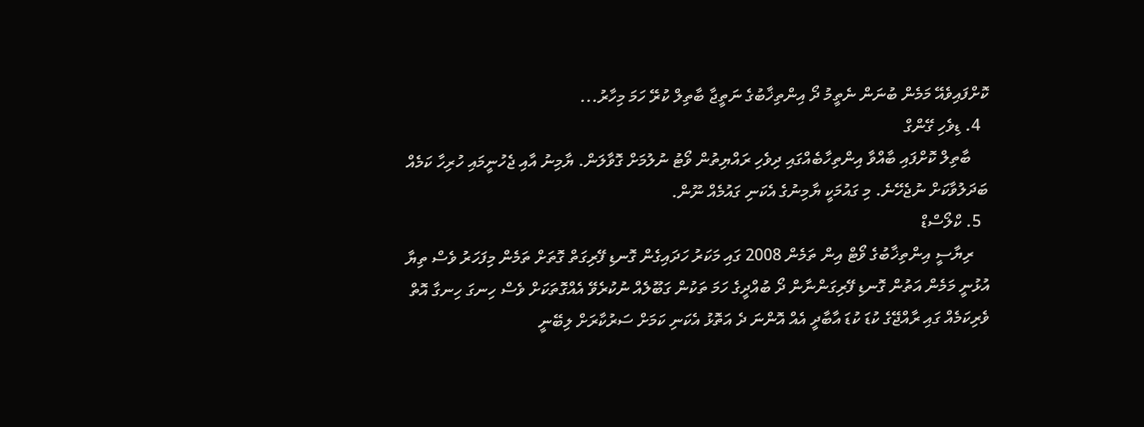ކޮށްފައިވެއޭ މަމެން ބުނަން ނެތީމު ދޯ އިންތިޚާބުގެ ނަތީޖާ ބާތިލް ކުރޭ ހަމަ މިހާރު...
  4. ޑިވެހި ގޭންގް
    ބާތިލް ކޮށްފައި ބާއްވާ އިންތިހާބެއްގައި ދިވެހި ރައްޔިތުން ވޯޓު ނުލުމަށް ގޮވާލަން. ޔާމިނު އާއި ޖެހުނީމައި ހުރިހާ ކަމެއް ބަދަލުވާކަށް ނުޖެހޭނެ. މި ގައުމަކީ ޔާމިނުގެ އެކަނި ގައުމެއް ނޫން.
  5. ކްލޯސްޑް
    ރިޔާސީ އިންތިޚާބުގެ ވޯޓް އިން ތަމެން 2008 ގައި މަކަރު ހަދައިގެން ގޮނޑި ފޭރިގަތް ގޮތަށް ތަމެން މިފަހަރު ވެސް ތިޔާ އުޅުނީ މަމެން އަތުން ގޮނޑި ފޭރިގަންނާން ދޯ ބުއްދީގެ ހަމަ ތަކުން ގަބޫލެއް ނުކުރެވޭ އެއްގޮތަކަށް ވެސް ހިނގަ ހިނގާ އޮތް ވެރިކަމެއް ގައި ރާއްޖޭގެ ކުޑަ ކުޑަ އާބާދީ އެއް އޮންނަ ދެ އަތޮޅު އެކަނި ކަމަށް ސަރުކާރަށް ލިބޭނީ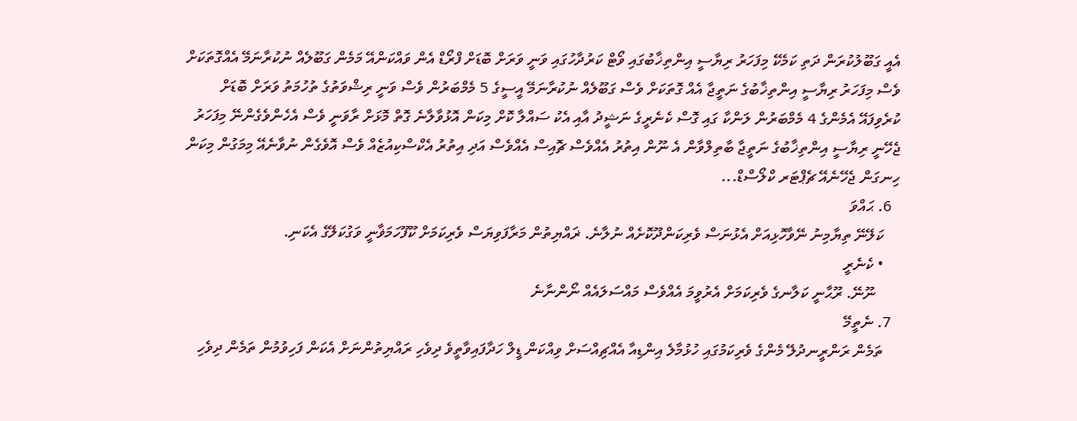އެއީ ގަބޫލުކުރަން ދަތި ކަމެކޭ މިފަހަރު ރިޔާސީ އިންތިޚާބުގައި ވޯޓް ކަރުދާހުގައި ވަނީ ވަރަށް ބޮޑަށް ފްރޯޑް އެން ވައްކަންއޭ މަމެން ގަބޫލެއް ނުކުރާނަމޭ އެއްގޮތަކަށް ވެސް މިފަހަރު ރިޔާސީ އިންތިޚާބުގެ ނަތީޖާ އެއް ގޮތަކަށް ވެސް ގަބޫލެއް ނުކުރާނަމޭ އީސީގެ 5 މެމްބަރުން ވެސް ވަނީ ރިޝްވަތުގެ ތުހުމަތު ވަރަށް ބޮޑަށް ކުރެވިފައޭ އެމެންގެ 4 މެމްބަރުން ލަންކާ ގައި ގޮސް ކެނެރީގެ ނަޝީދު އާއި އެކު ސައްލާ ކޮށް މިކަން އޮޅުވާލާނެ ގޮތް މޮޅަށް ރާވަނީ ވެސް އެހެންވެގެންނޭ މިފަހަރު ޖެހޭނީ ރިޔާސީ އިންތިޚާބުގެ ނަތީޖާ ބާތިލްވާން އެ ނޫން އިތުރު އެއްވެސް ޗޮއިސް އެއްވެސް އަދި އިތުރު އެކްސްކިއުޒެއް ވެސް އޮވެގެން ނުވާނެއޭ މިމަގުން މިކަން ހިނގަން ޖެހޭނެއޭ ޗެޕްޓަރ ކްލޯސްޑް...
  6. ޙައްވަ
    ކަލޭނޭ ތިޔާމިނު ނޭވާހޮޅިއަށް އެޅުނަސް ވެރިކަންދޫކޮށެއް ނުލާނެ. ޜައްޔިތުން މަރާފަވިޔަސް ވެރިކަމަށް ކޫފޫހަމަޥާނީ ވަގުކަލޭގެ އެކަނި.
    • ކެނެރީ
      ނޫނޭ. ރޫޙާނީ ކަލާނގެ ވެރިކަމަށް އެރުވީމަ އެއްވެސް މައްސަލައެއް ނޯންނާނެ
  7. ނެތީމޭ
    ތަމެން ރަންރީނދުލޭ މެންގެ ވެރިކަމުގައި ހުޅުމާލެ އިންޑިއާ އެއްޗިއްސަށް ވިއްކަން ޑީލް ހަދާފައިވާތީވެ ދިވެހި ރައްޔިތުންނަށް އެކަން ފަހިވުމުން ތަމެން ދިވެހި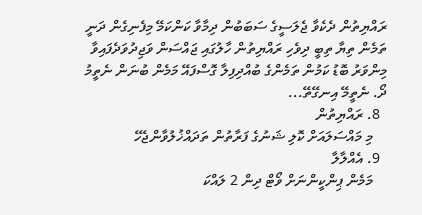ރައްޔިތުން ދެކެވާ ޖެލަސީގެ ސަބަބުން ދިމާވާ ކަންކަމޭ މިފެނިގެން ދަނީ ތަމެން ތިޔާ ތިބީ ދިވެހި ރައްޔިތުން ހާލުގައި ޖައްސަން ވަޖިދުވަދެފައިވާ މިންވަރު ބޮޑު ކަމުން ތަމެންގެ ބުއްދިފިލާ ގޮސްފައޭ މަމެން ބުނަން ނެތީމު ދޯ. ނެތީމޭ އިނގޭތޭ...
  8. ރައްޔިތުން
    މި މައްސަލައަށް ކޮލި ޝަނުގެ ފަރާތުން ތަދައްޚުލުވާންޖެހޭ
  9. އެއްލާލާ
    މަމެން ޕިންކީންނަށް ވޯޓް ދިން 2 ލައްކަ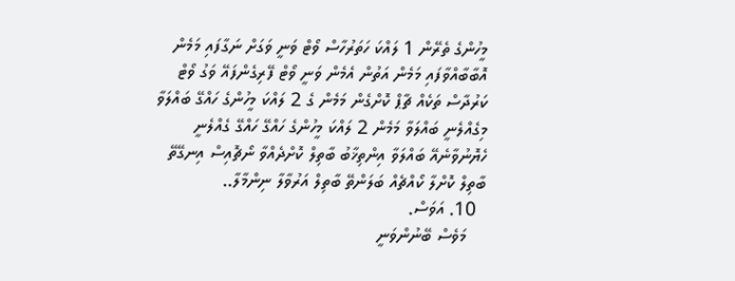މީހުންގެ ތެރޭން 1 ލައްކަ ހަތަރުހާސް ވޯޓް ވަނީ ވަގަށް ނަގާފައި މަމެން އޮބާބާއްވާފައި މަމެން އަތުން އެމެން ވަނީ ވޯޓް ފޭރިގެންފައޭ ވަގު ވޯޓް ކަރުދާސް ތަކެއް ޗާޕް ކޮށްގެން މަމެން ގެ 2 ލައްކަ މީހުންގެ ހައްގޭ ބައްލަވާ މިގެއްލެނީ ބައްލަވާ މަމެން 2 ލައްކަ މީހުންގެ ހައްގޭ ހައްގޭ ގެއްލެނީ ހެޔޮނުވާނެއޭ ބައްލަވާ އިންތިޚާބު ބާތިލް ކޮށްދެއްވާ ނޯޗޮއިސް އިނގޭތޭ ބާތިލް ކޮށްލާ ކޯއްޗެއް ބަލަންތޭ ބާތިލް އަރުވާލާ ނިންމާލާ..
  10. އަވަސް.
    މަވެސް ބޭނުންވަނީ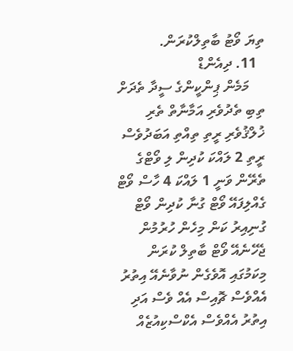ތިޔަ ވޯޓު ބާތިލްކުރަން.
  11. ދިއެންޑް
    މަމެން ޕިންކީންގެ ސީދާ ތެދަށް ތިބި ތެދުވެރި އަމާނާތް ތެރި ޚުލްޤުވެރި ރީތި ތިއްތި އަބަދުވެސް ރީތި 2 ލައްކަ ކުދިން ލި ވޯޓްގެ ތެރޭން ވަނީ 1 ލައްކަ 4 ހާސް ވޯޓް ގެއްލިފައޭ ވޯޓް ގުނާ ކުދިން ވޯޓް ގުނިއިރު ކަން މިހެން ހުރުމުން ޖެހޭނެއޭ ވޯޓް ބާތިލް ކުރަން މިކަމުގައި އޮވެގެން ނުވާނެއޭ އިތުރު އެއްވެސް ޗޮއިސް އެއް ވެސް އަދި އިތުރު އެއްވެސް އެކްސްކިއުޒެއް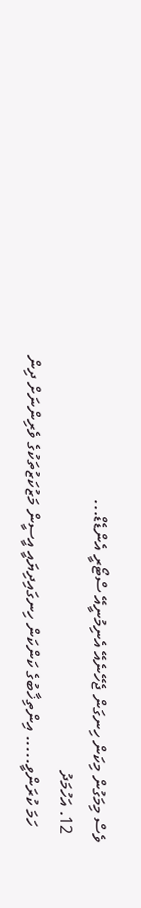ވެސް މިމަގުން މިކަން ހިނގަން ޖެހޭނެއޭ އެނިމުނީއޭ ސްޓޯރީ އެންޑެޑް...
  12. އަހުމަދު
    ހަމަ ކުރަންވީ..... އިންތިޚާބުގެ ކަންކަން ހިނގައިދިޔައީ އީސީން މަޒުކަޒުތަކުގެ ވެރިންނަށް ދިން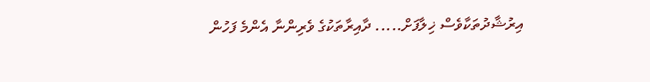އިރުޝާދުތަކާވެސް ޚިލާފަށް..... ދާއިރާތަކުގެ ވެރިންނާ އެންމެ ފަހުން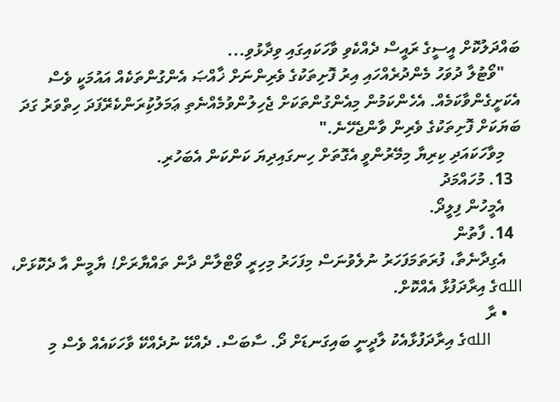ބައްދަލުކޮށް އީސީގެ ރައީސް ދެއްކެވި ވާހަކައިގައި ވިދާޅުވި...
    "ވޯޓުލާ ދުވަހު މެންދުރެއްހައި އިރު ފޮށިތަކުގެ ވެރިންނަށް ޚާއްޞަ އެންގުންތަކެއް އައުމަކީ ވެސް އެކަށީގެންވާކަމެއް. އެހެންކަމުން މިއެންގުންތަކަށް ޖެހިލުންވުމެއްނެތި ޢަމަލުކިުރަންކެރޭފަދަ ހިތްވަރު ގަދަ ބަޔަކަށް ފޮށިތަކުގެ ވެރިން ވާންޖެހޭނެ."
    މިވާހަކައަދި ކިރިޔާ މިމޭރުންވީ އެގޮތަށް ހިނގައިދިޔަ ކަންކަން އެބަހުރި.
  13. މުހައްމަދު
    އެމީހުން ފިލީދޯ.
  14. ފާތުން
    އެގިދާނެތާ، ފުރަތަމަފަހަރު ނުލެވުނަސް މިފަހަރު މިހިރީ ވޯޓްލާން ދާން ތައްޔާރަށް! ޔާމީން އާ ދެކޮޅަށް، اللهގެ އިރާދަފުޅާ އެއްކޮށް.
    • ރާ
      اللهގެ އިރާދަފުޅާއެކު ލާދީނީ ބައިގަނޑަށް ދޯ. ސާބަސް. ދެއްކޭ ނުދެއްކޭ ވާހަކައެއް ވެސް މި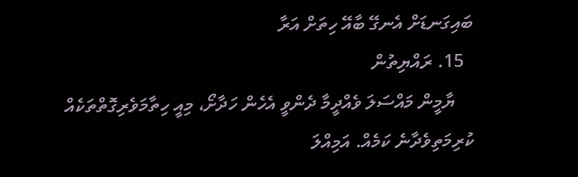ބައިގަނޑަށް އެނގޭ ބާއޭ ހިތަށް އަރާ
  15. ރައްޔިތުން
    ޔާމީން މައްސަލަ ވެއްދީމާ ދެންވީ އެހެން ހަދާށޯ، މިއީ ހިތާމަވެރިގޮތްތަކެއް ކުރިމަތިވެދާނެ ކަމެއް. އަމިއްލަ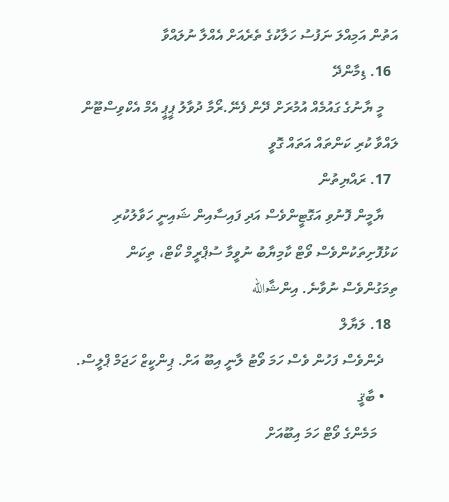އަތުން އަމިއްލަ ނަފުސު ހަލާކުގެ ތެރެއަށް އެއްލާ ނުލައްވާ
  16. ޑިމާންދޭ
    މީ ޔާނުގެ ގައުމެއް އުމުރަށް ދޭން ފެނޭ.ރޯމާ ދުވާލު ޕީޕީ އެމް އެކްވިސްޓޫން ލައްވާ ކުރި ކަންތައް އަތައް ގޮވީ
  17. ރައްޔިތުން
    ޔާމީން ފޮނުވި އަގޮޓީންވެސް އަދި ފައިސާއިން ޝައިނީ ހަވާލުކުރި ކަޅުފޮށިތަކުންވެސް ވޯޓް ކާމިޔާބު ނުވީމާ ސުޕްރީމް ކޯޓް، ތިކަން ތިމަގުންވެސް ނުވާނެ. އިންޝާالله
  18. ލަޔާލް
    ދެންވެސް ފަހުން ވެސް ހަމަ ވޯޓު ލާނީ އިބޫ އަށް. ޕިންކީޒް ހަޖަމް ޕްލީސް.
    • ބާޤީ
      މަމެންގެ ވޯޓް ހަމަ އިބޫއަށް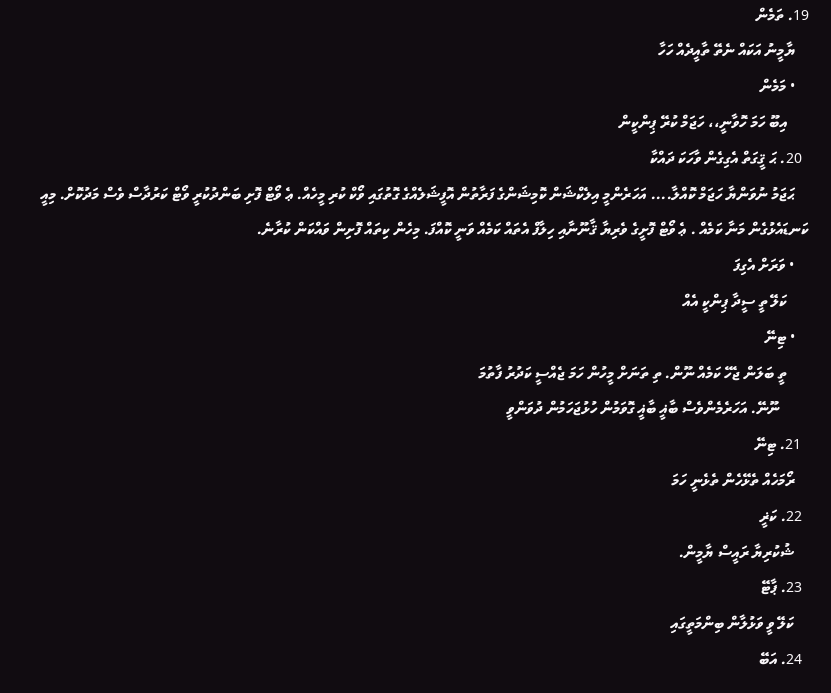19. ތަމެން
    ޔާމީނު އަކައް ނެތޭ ތާއީދެއް ހަހާ
    • މަމެން
      އިބޫ ހަމަ ހޮވާނީ،، ހަޖަމް ކުރޭ ޕިންކީން
  20. ޙަ ޤީގަތް އެގިގެން ވާހަކަ ދައްކާ
    ޙަޖަމު ނުވަންޔާ ހަޖަމް ކޮއްލާ.... އަހަރެންމީ އިލެކްޝަން ކޮމިޝަންގެ ފަރާތުން އޮފީޝަލެއްގެ ގޮތުގައި ވޯކް ކުރި މީހެއް. ޢެ ވޯޓް ފޮށި ބަންދުކުރީ ވޯޓް ކަރުދާސް ވެސް މަދުކޮށް. މިއީ ކަނޑައެޅުގެން މަނާ ކަމެއް . ޢެ ވޯޓް ފޮށީގެ ވެރިޔާ ޤާނޫނާއި ހިލާފް އެތައް ކަމެއް ވަނީ ކޮއްފަ. މިހެން ކިތައް ފޮށިން ވައްކަން ކުރާނެ.
    • ވަރަށް އެގިފަ
      ކަލޭ ތީ ސީދާ ޕިންކީ އެއް
    • ޓިނޭ
      ތީ ބަލަން ޖެހޭ ކަމެއް ނޫން. ތި ތަނަށް މީހުން ހަމަ ޖެއްސީ ކަދުރު ފާތުމަ
        ނޫނޭ. އަހަރެމެންވެސް ބާޣީ ބާޣީ ގޮވަމުން ހުޅުޖަހަމުން ދުވަންވީ
  21. ޓިނޭ
    ރޯމަހެއް ތެޅޭހެން ތެޅެނީ ހަމަ
  22. ކަޜީ
    ޝުކުރިޔާ ރައީސް ޔާމީން.
  23. ޕާޓޭ
    ކަލޭ ވީ ވަޅުލާން ބިންމަތީގައި
  24. އަބޭ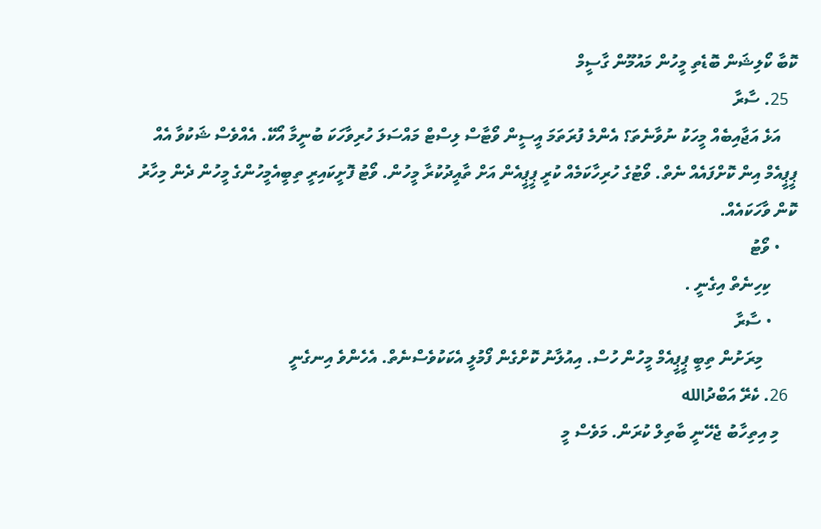ކޮބާ ކޯލިޝަން ބޮޑެތި މީހުން މައުމޫން ގާސީމް
  25. ސާރާ
    އަޅެ އަޖާއިބެއް މީހަކު ނުވާނެތަ؟ އެންމެ ފުރަތަމަ އީސީން ވޯޓާސް ލިސްޓް މައްސަލަ ހުރިވާހަކަ ބުނީމާ އޯކޭ. އެއްވެސް ޝަކުވާ އެއް ޕީޕީއެމް އިން ކޮށްފައެއް ނެތް. ވޯޓުގެ ހުރިހާކަމެއް ކުރީ ޕީޕީއެން އަށް ތާއީދުކުރާ މީހުން. ވޯޓު ފޮށީކައިރީ ތިބީއެމީހުންގެ މީހުން ދެން މިހާރު ކޮން ވާހަކައެއް.
    • ވޯޓު
      ކިހިނެތް އިގެނީ .
      • ސާރާ
        މިރަށުން ތިބީ ޕީޕީއެމް މީހުން ހުސް. އިއުލާނު ކޮށްގެން ފޯމުލީ އެކަކުވެސްނެތް. އެހެންވެ އިނގެނީ
  26. ކެރޭ އަބްދުالله
    މި އިތިހާބު ޖެހޭނީ ބާތިލް ކުރަން. މަވެސް މީ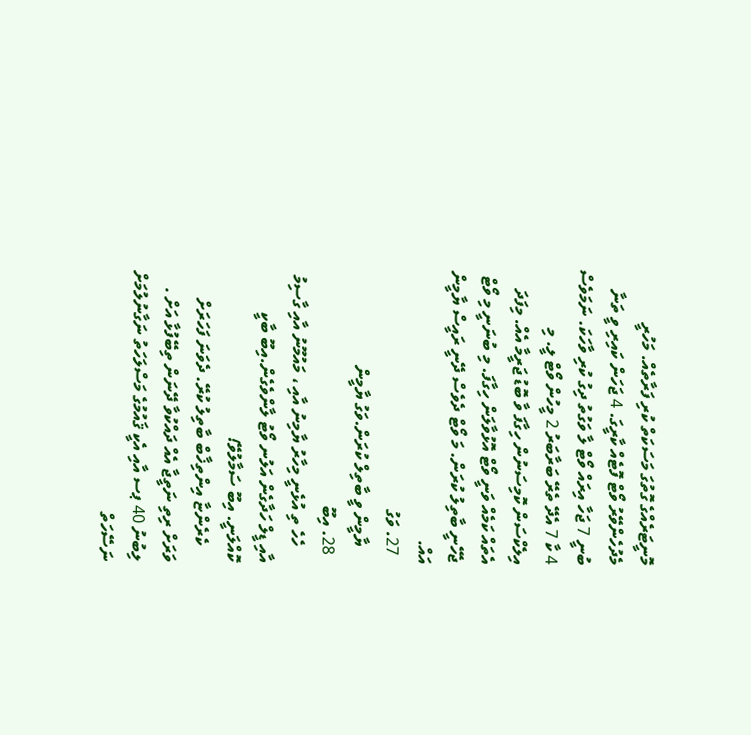މޮނީޓަރެއްގެ ގޮތުގަ މަސަކަތް ކުރި ފަރާތެއް. މަހުރީ މެދުހެންވޭރު ވޯޓް ފޮޓެއް ކާރީގަ. 4 ޖަހަން ކައިރި ވީ ތަނާ ބުނީ 7 ޖަހާ އިރައް ވޯޓް ލާ ވަގުތު ދިގު ކުރި ވާހަކަ. ނަމަވެސް 4 ކާ 7 އެދޭ ތެރޭ ބަރާބަރު 2 މީހުން ވޯޓް ލީ. މި އިލެކްސަން ކޮމިސަނުން ހިގާފަ ވާ ބޮޑު ޖަރީމާ އެއް. މިފަދަ އެތައް ކަމެއް ވަނީ ވޯޓް އޮޅުވާލަން ހިގާފަ. މި ބުނަނީ މި ވޯޓް ޖެހޭނީ ބާތިލު ކުރަން. މަ ވޯޓް ދެވެސް ދޭނީ ރައީސް ޔާމީން އައް.
  27. ވަގު
    ޔާމީން ވީ ބާތިލް ކުރަން.ވަގު ޔާމީން
  28. އިބޫ
    ހެހެ ތި އުޅެނީ މިހާރު ޔާމިނު އާއި ، މައުމޫނު އާއި ގާސިމު އާއި ޑީލް ހަދާގެން އަލުނ ވޯޓު ލާންވެގެން.އިބޫ ބާކީ ކޮއްލަނީ. އިބޫ ސަމާލުވޭ!
    ކެރެންޏާ އިންތިޚާބް ބާތިލު ކުރޭ. ދެވަނަ ފަހަރަށް ވަރަށް ރިތި ނަތީޖާ އެއް ދައްކުވާ ދޭނަން ތިބޭފުޅާ އަށް . ލިބުނު 40 ޕސ އާއި އެކީ ޤައުމުގެ މަސްލަހަތު ނަގާނުލުމަށް ނަސޭހަތް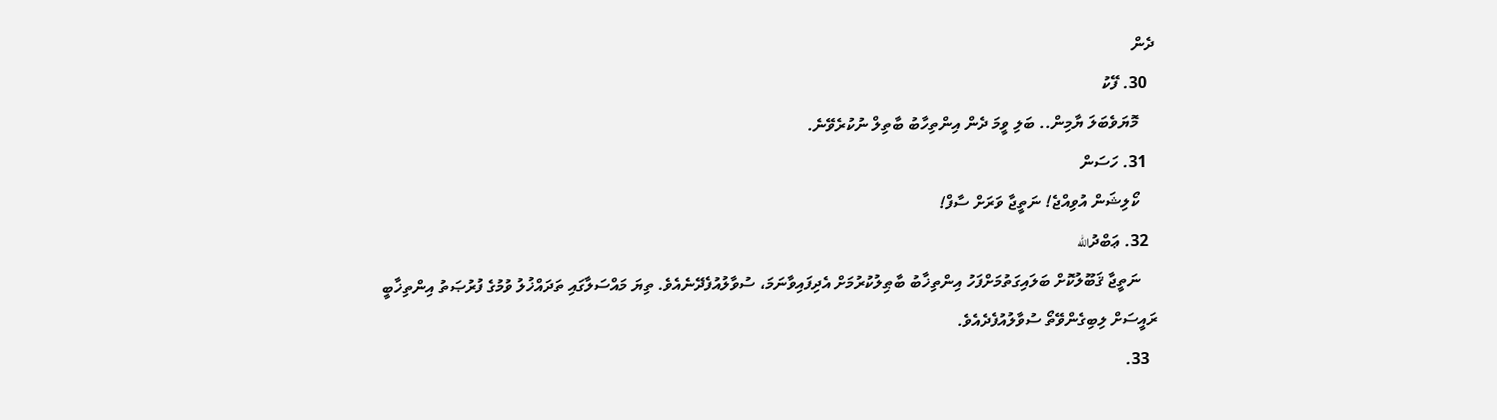ދެން
  30. ފޭކު
    މޮޔަވެބަލަ ޔާމިން.. ބަލި ވީމަ ދެން އިންތިހާބު ބާތިލް ނުކުރެވޭނެ.
  31. ހަސަން
    ކޯލިޝަން އުވިއްޖެ! ނަތީޖާ ވަރަށް ސާފް!
  32. ޢަބްދުالله
    ނަތީޖާ ޤަބޫލުކޮށް ބަލައިގަތުމަށްފަހު އިންތިޚާބު ބާޠިލުކުރުމަށް އެދިފައިވާނަމަ، ސުވާލުއުފެދޭނެއެވެ. ތިޔަ މައްސަލާގައި ތަދައްޚުލު ވުމުގެ ފުރުޞަތު އިންތިޚާބީ ރައީސަށް ލިބިގެންވޭތޯ ސުވާލުއުފެދެއެވެ.
  33.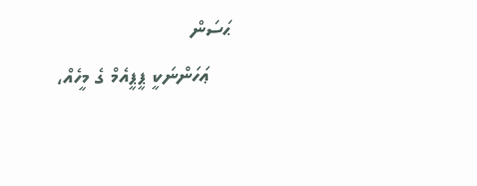ޙަސަން
    ޢަހަންނަކީ ޕީޕީއެމް ގެ މީހެއް،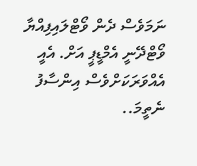ނަމަވެސް ދެން ވޯޓްލައިފިއްޔާ ވޯޓްދޭނީ އެމްޑީޕީ އަށް. އެއީ އެއްވަރަކަށްވެސް އިންސާފު ނެތީމަ..